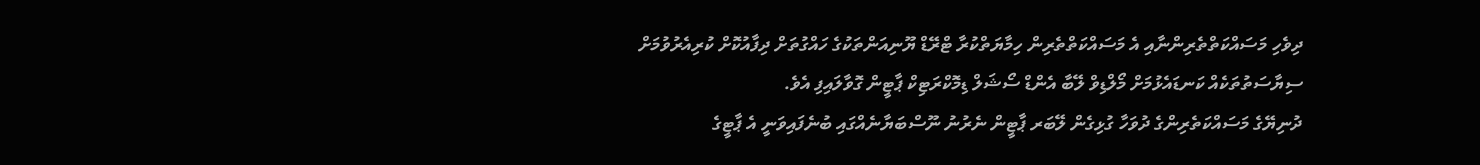ދިވެހި މަސައްކަތްތެރިންނާއި އެ މަސައްކަތްތެރިން ހިމާޔަތްކުރާ ޓްރޭޑް ޔޫނިއަންތަކުގެ ހައްގުތަށް ދިފާއުކޮށް ކުރިއެރުވުމަށް ސިޔާސަތުތަކެއް ކަނޑައެޅުމަށް މޯލްޑިވް ލޭބާ އެންޑް ސޯޝަލް ޑިމޮކްރަޓިކް ޕާޓީން ގޮވާލައިފި އެވެ.
ދުނިޔޭގެ މަސައްކަތެރިންގެ ދުވަހާ ގުޅިގެން ލޭބަރ ޕާޓީން ނެރުނު ނޫސްބަޔާނެއްގައި ބުނެފައިވަނީ އެ ޕާޓީގެ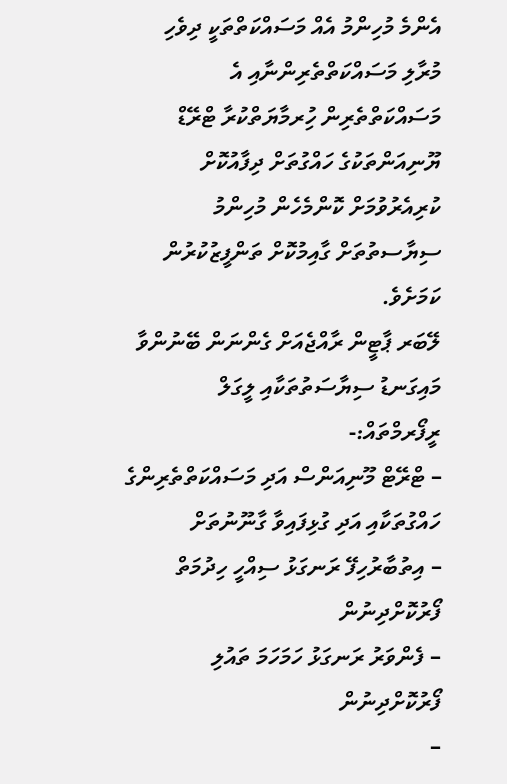އެންމެ މުހިންމު އެއް މަސައްކަތްތަކީ ދިވެހި މުރާލި މަސައްކަތްތެރިންނާއި އެ މަސައްކަތްތެރިން ހިުރމާޔަތްކުރާ ޓްރޭޑް ޔޫނިއަންތަކުގެ ހައްގުތަށް ދިފާއުކޮށް ކުރިއެރުވުމަށް ކޮންމެހެން މުހިންމު ސިޔާސތުތަށް ގާއިމުކޮށް ތަންފީޒުކުރުން ކަމަށެވެ.
ލޭބަރ ޕާޓީން ރާއްޖެއަށް ގެންނަން ބޭނުންވާ މައިގަނޑު ސިޔާސަތުތަކާއި ލީގަލް ރީފޯރމްތައް:-
– ޓްރޭޓް މޫނިއަންސް އަދި މަސައްކަތްތެރިންގެ ހައްގުތަކާއި އަދި ގުޅިފައިވާ ގާނޫނުތަށް
– އިތުބާރުހިފޭ ރަނގަޅު ސިއްހީ ހިދުމަތް ފޯރުކޮށްދިނުން
– ފެންވަރު ރަނގަޅު ހަމަހަމަ ތައުލި ފޯރުކޮށްދިނުން
–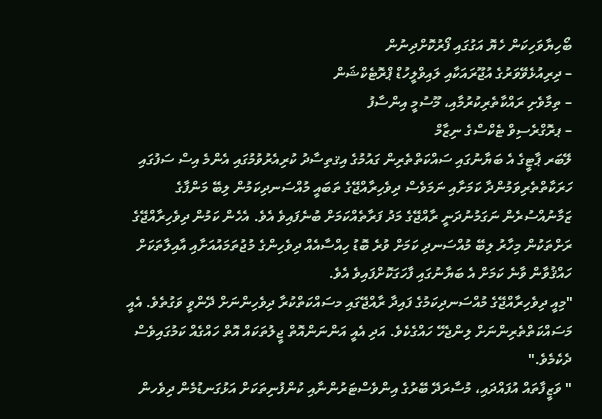ބޯހިޔާވަހިކަން ހެޔޮ އަގުގައި ފޯރުކޮށްދިނުން
– ދިރިއުޅެވޭވަރުގެ އުޖޫރައަކާއި ލައިވްލީހުޑް ޕްރޮޓެކްޝަން
– ތިމާވެށި ރައްކާތެރިކުރުމާއި، މޫސުމީ އިންސާފު
– ޕރޮގްރެސިވް ޓެކްސްގެ ނިޒާމް
ލޭބަރ ޕާޓީގެ އެ ބަޔާނުގައި ސައްކަތްތެރިން ގައުމުގެ އިޤތިސާދު ކުރިއެރުވުމުގައި އެންމެ އިސް ސަފުގައި ހަރަކާތްތެރިވަމުންދާ ކަމަށާއި ނަމަވެސް ދިވެހިރާއްޖޭގެ ތަބައީ މުއްސަނދިކަމުން ލިބޭ މަންފާގެ ޒަމާނުއްސުރެން ނަގަމުނުދަނީ ރާއްޖޭގެ މަދު ފަރާތެއްކަމަށް ބުނެފައިވެ އެވެ. އެހެން ކަމުން ދިވެހިރާއްޖޭގެ ރަށްތަކުން މިހާރު ލިބޭ މުއްސަނދި ކަމަށް ވުރެ ބޮޑު ހިއްސާއެއް ދިވެހިންގެ މުޖުތަމައުއަށާއި އާއިލާތަކަށް ހައްޤުވާން ވާނެ ކަމަށް އެ ބަޔާނުގައި ފާހަގަކޮށްފައިވެ އެވެ.
"މިއީ ދިވެހިރާއްޖޭގެ މުއްސަނދިކަމުގެ ފައިދާ ރާއްޖޭގައި މސައްކަތްކުރާ ދިވެހިންނަށް ދޭންވީ ވަގުތެވެ. އެއީ މަސައްކަތްތެރިންނަށް ލިންޖެހޭ ހައްގެކެވެ. އަދި އެއީ އަންނަންއޮތް ޖީލުތަކައް އޮތް ހައްގެއް ކަމުގައިވެސް ދެކެމެވެ."
" ވަޒީފާތައް އުފައްދައި، މުސާރަދޭ ބޭރުގެ އިންވެސްޓަރުންނާއި ކުންފުނިތަކަށް އަޅުގަނޑުމެން ދިވެހން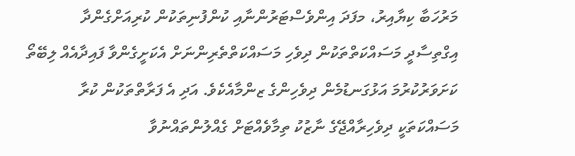މަރުހަބާ ކިޔާއިރު، މފަދަ އިންވެސްޓަރުންނާއި ކުންފުނިތަކުން ކުރިއަށްގެންދާ އިގްތިސާދީ މަސައްކަތްތަކުން ދިވެހި މަސައްކަތްތެރިންނަށް އެކަށީގެންވާ ފައިދާއެއް ލިބޭތޯ ކަށަވަރުކުރުމަ އަޅުގަނޑުމެން ދިވެހިންގެ ޒންމާއެކެވެ. އަދި އެ ފަރާތްތަކުން ކުރާ މަސައްކަތަކީ ދިވެހިރާއްޖޭގެ ނާޒުކު ތިމާވެއްޓަށް ގެއްލުންތައްނުވާ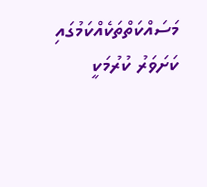މަސައްކަތްތަކެއްކަމުގައި ކަށަވަރު ކުރުމަކީ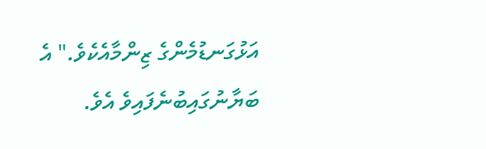އަޅުގަނޑުމެންގެ ޒިންމާއެކެވެ." އެ ބަޔާނުގައިބުނެފައިވެ އެވެ.